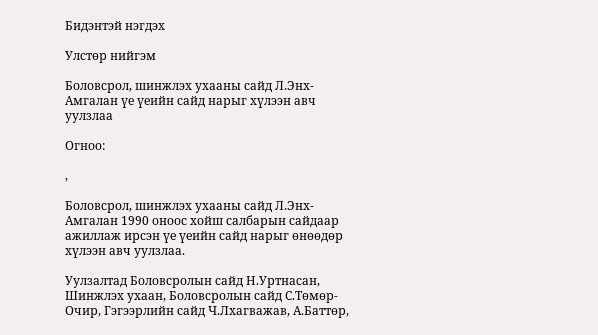Бидэнтэй нэгдэх

Улстөр нийгэм

Боловсрол, шинжлэх ухааны сайд Л.Энх-Амгалан үе үеийн сайд нарыг хүлээн авч уулзлаа

Огноо:

,

Боловсрол, шинжлэх ухааны сайд Л.Энх-Амгалан 1990 оноос хойш салбарын сайдаар ажиллаж ирсэн үе үеийн сайд нарыг өнөөдөр хүлээн авч уулзлаа.

Уулзалтад Боловсролын сайд Н.Уртнасан, Шинжлэх ухаан, Боловсролын сайд С.Төмөр-Очир, Гэгээрлийн сайд Ч.Лхагважав, А.Баттөр,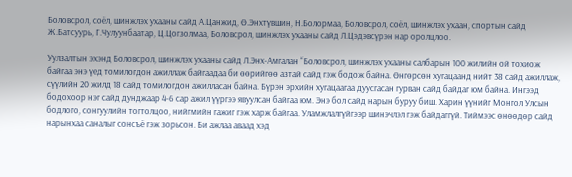Боловсрол, соёл, шинжлэх ухааны сайд А.Цанжид, Ө.Энхтүвшин, Н.Болормаа, Боловсрол, соёл, шинжлэх ухаан, спортын сайд Ж.Батсуурь, Г.Чулуунбаатар, Ц.Цогзолмаа, Боловсрол, шинжлэх ухааны сайд Л.Цэдэвсүрэн нар оролцлоо.

Уулзалтын эхэнд Боловсрол, шинжлэх ухааны сайд Л.Энх-Амгалан “Боловсрол, шинжлэх ухааны салбарын 100 жилийн ой тохиож байгаа энэ үед томилогдон ажиллаж байгаадаа би өөрийгөө азтай сайд гэж бодож байна. Өнгөрсөн хугацаанд нийт 38 сайд ажиллаж, сүүлийн 20 жилд 18 сайд томилогдон ажилласан байна. Бүрэн эрхийн хугацаагаа дуусгасан гурван сайд байдаг юм байна. Ингээд бодохоор нэг сайд дунджаар 4-6 сар ажил үүргээ явуулсан байгаа юм. Энэ бол сайд нарын буруу биш. Харин үүнийг Монгол Улсын бодлого, сонгуулийн тогтолцоо, нийгмийн гажиг гэж харж байгаа. Уламжлалгүйгээр шинэчлэл гэж байдаггүй. Тиймээс өнөөдөр сайд нарынхаа саналыг сонсъё гэж зорьсон. Би ажлаа аваад хэд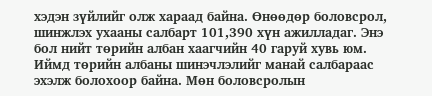хэдэн зүйлийг олж хараад байна. Өнөөдөр боловсрол, шинжлэх ухааны салбарт 101,390 хүн ажилладаг. Энэ бол нийт төрийн албан хаагчийн 40 гаруй хувь юм. Иймд төрийн албаны шинэчлэлийг манай салбараас эхэлж болохоор байна. Мөн боловсролын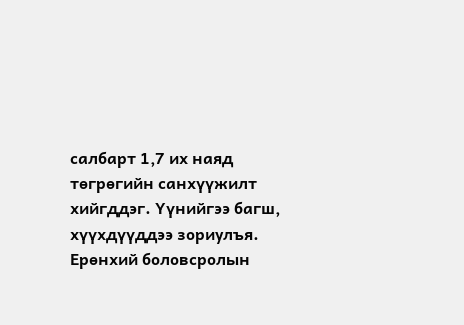салбарт 1,7 их наяд төгрөгийн санхүүжилт хийгддэг. Үүнийгээ багш, хүүхдүүддээ зориулъя. Ерөнхий боловсролын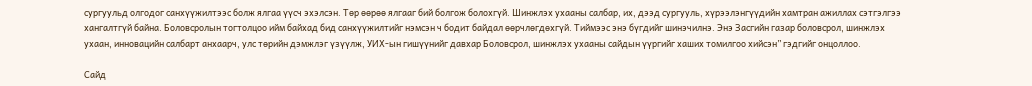сургуульд олгодог санхүүжилтээс болж ялгаа үүсч эхэлсэн. Төр өөрөө ялгааг бий болгож болохгүй. Шинжлэх ухааны салбар, их, дээд сургууль, хүрээлэнгүүдийн хамтран ажиллах сэтгэлгээ хангалтгүй байна. Боловсролын тогтолцоо ийм байхад бид санхүүжилтийг нэмсэн ч бодит байдал өөрчлөгдөхгүй. Тиймээс энэ бүгдийг шинэчилнэ. Энэ Засгийн газар боловсрол, шинжлэх ухаан, инновацийн салбарт анхаарч, улс төрийн дэмжлэг үзүүлж, УИХ-ын гишүүнийг давхар Боловсрол, шинжлэх ухааны сайдын үүргийг хаших томилгоо хийсэн” гэдгийг онцоллоо.

Сайд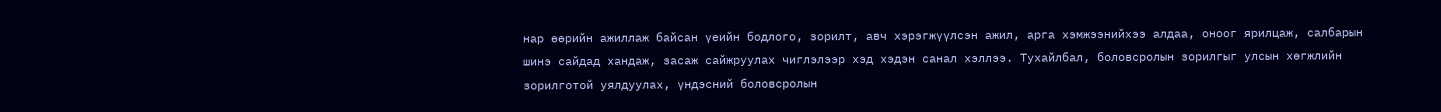нар өөрийн ажиллаж байсан үеийн бодлого, зорилт, авч хэрэгжүүлсэн ажил, арга хэмжээнийхээ алдаа, оноог ярилцаж, салбарын шинэ сайдад хандаж, засаж сайжруулах чиглэлээр хэд хэдэн санал хэллээ. Тухайлбал, боловсролын зорилгыг улсын хөгжлийн зорилготой уялдуулах, үндэсний боловсролын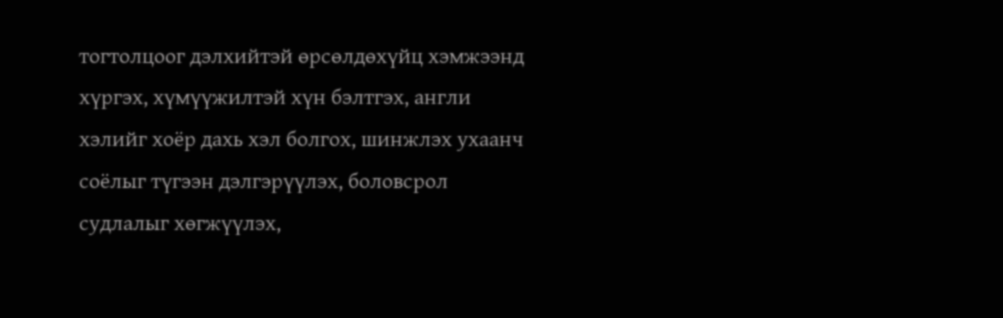тогтолцоог дэлхийтэй өрсөлдөхүйц хэмжээнд хүргэх, хүмүүжилтэй хүн бэлтгэх, англи хэлийг хоёр дахь хэл болгох, шинжлэх ухаанч соёлыг түгээн дэлгэрүүлэх, боловсрол судлалыг хөгжүүлэх,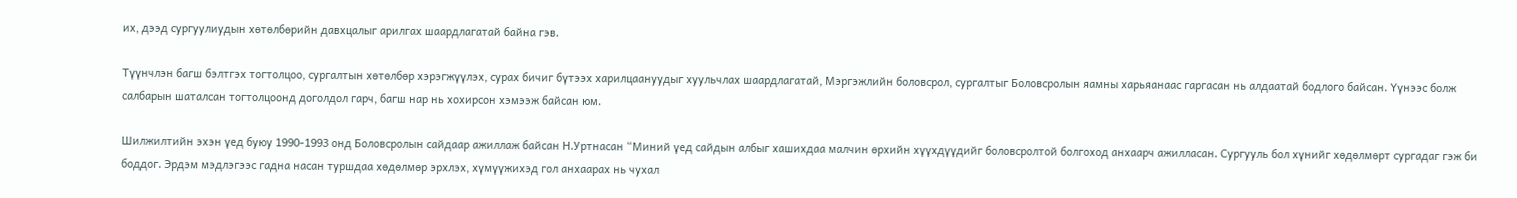их, дээд сургуулиудын хөтөлбөрийн давхцалыг арилгах шаардлагатай байна гэв.

Түүнчлэн багш бэлтгэх тогтолцоо, сургалтын хөтөлбөр хэрэгжүүлэх, сурах бичиг бүтээх харилцаануудыг хуульчлах шаардлагатай, Мэргэжлийн боловсрол, сургалтыг Боловсролын яамны харьяанаас гаргасан нь алдаатай бодлого байсан. Үүнээс болж салбарын шаталсан тогтолцоонд доголдол гарч, багш нар нь хохирсон хэмээж байсан юм.

Шилжилтийн эхэн үед буюу 1990-1993 онд Боловсролын сайдаар ажиллаж байсан Н.Уртнасан “Миний үед сайдын албыг хашихдаа малчин өрхийн хүүхдүүдийг боловсролтой болгоход анхаарч ажилласан. Сургууль бол хүнийг хөдөлмөрт сургадаг гэж би боддог. Эрдэм мэдлэгээс гадна насан туршдаа хөдөлмөр эрхлэх, хүмүүжихэд гол анхаарах нь чухал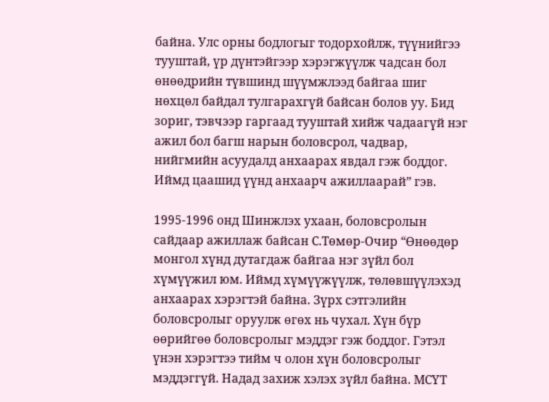байна. Улс орны бодлогыг тодорхойлж, түүнийгээ тууштай, үр дүнтэйгээр хэрэгжүүлж чадсан бол өнөөдрийн түвшинд шүүмжлээд байгаа шиг нөхцөл байдал тулгарахгүй байсан болов уу. Бид зориг, тэвчээр гаргаад тууштай хийж чадаагүй нэг ажил бол багш нарын боловсрол, чадвар, нийгмийн асуудалд анхаарах явдал гэж боддог. Иймд цаашид үүнд анхаарч ажиллаарай” гэв.

1995-1996 онд Шинжлэх ухаан, боловсролын сайдаар ажиллаж байсан С.Төмөр-Очир “Өнөөдөр монгол хүнд дутагдаж байгаа нэг зүйл бол хүмүүжил юм. Иймд хүмүүжүүлж, төлөвшүүлэхэд анхаарах хэрэгтэй байна. Зүрх сэтгэлийн боловсролыг оруулж өгөх нь чухал. Хүн бүр өөрийгөө боловсролыг мэддэг гэж боддог. Гэтэл үнэн хэрэгтээ тийм ч олон хүн боловсролыг мэддэггүй. Надад захиж хэлэх зүйл байна. МСҮТ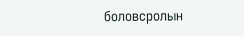боловсролын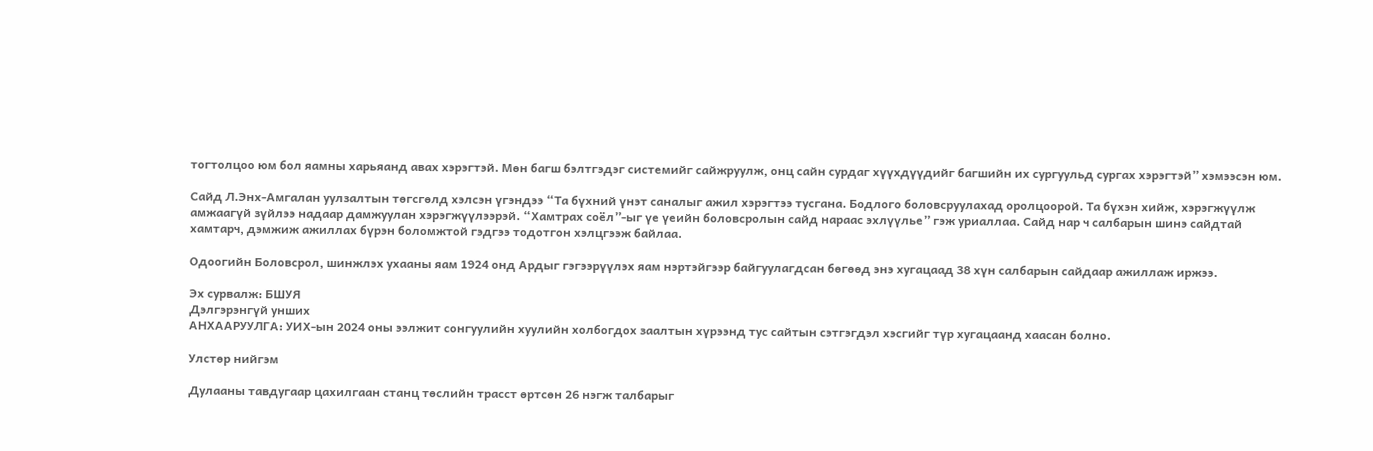тогтолцоо юм бол яамны харьяанд авах хэрэгтэй. Мөн багш бэлтгэдэг системийг сайжруулж, онц сайн сурдаг хүүхдүүдийг багшийн их сургуульд сургах хэрэгтэй” хэмээсэн юм.

Сайд Л.Энх-Амгалан уулзалтын төгсгөлд хэлсэн үгэндээ “Та бүхний үнэт саналыг ажил хэрэгтээ тусгана. Бодлого боловсруулахад оролцоорой. Та бүхэн хийж, хэрэгжүүлж амжаагүй зүйлээ надаар дамжуулан хэрэгжүүлээрэй. “Хамтрах соёл”-ыг үе үеийн боловсролын сайд нараас эхлүүлье” гэж уриаллаа. Сайд нар ч салбарын шинэ сайдтай хамтарч, дэмжиж ажиллах бүрэн боломжтой гэдгээ тодотгон хэлцгээж байлаа.

Одоогийн Боловсрол, шинжлэх ухааны яам 1924 онд Ардыг гэгээрүүлэх яам нэртэйгээр байгуулагдсан бөгөөд энэ хугацаад 38 хүн салбарын сайдаар ажиллаж иржээ.

Эх сурвалж: БШУЯ
Дэлгэрэнгүй унших
АНХААРУУЛГА: УИХ-ын 2024 оны ээлжит сонгуулийн хуулийн холбогдох заалтын хүрээнд тус сайтын сэтгэгдэл хэсгийг түр хугацаанд хаасан болно.

Улстөр нийгэм

Дулааны тавдугаар цахилгаан станц төслийн трасст өртсөн 26 нэгж талбарыг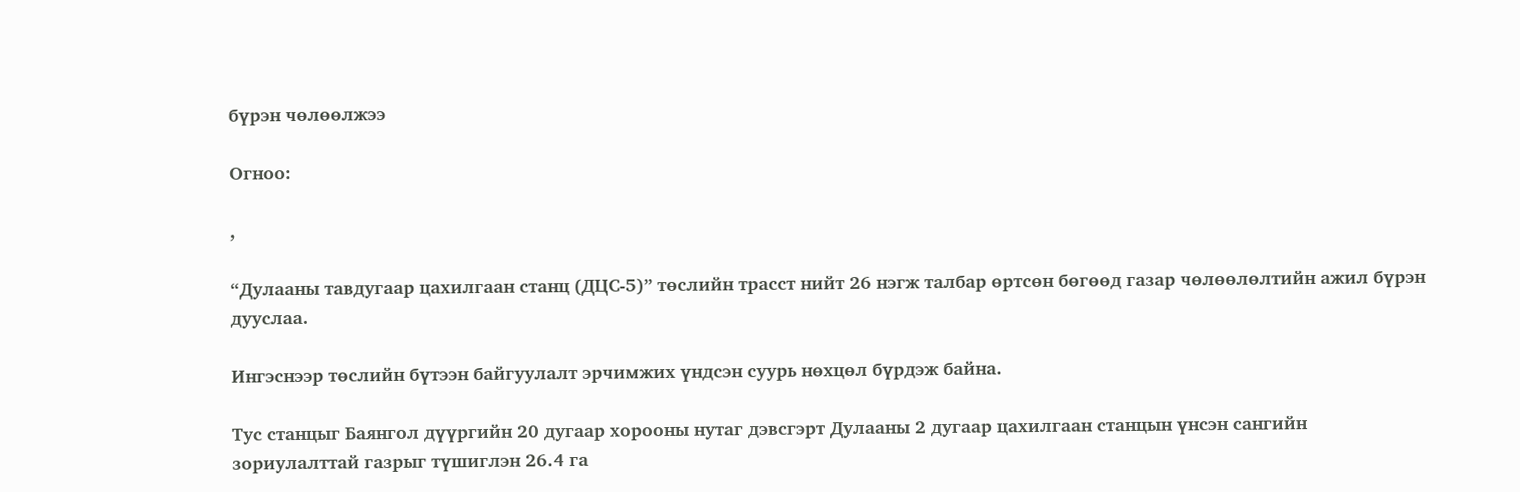бүрэн чөлөөлжээ

Огноо:

,

“Дулааны тавдугаар цахилгаан станц (ДЦС-5)” төслийн трасст нийт 26 нэгж талбар өртсөн бөгөөд газар чөлөөлөлтийн ажил бүрэн дууслаа.

Ингэснээр төслийн бүтээн байгуулалт эрчимжих үндсэн суурь нөхцөл бүрдэж байна.

Тус станцыг Баянгол дүүргийн 20 дугаар хорооны нутаг дэвсгэрт Дулааны 2 дугаар цахилгаан станцын үнсэн сангийн зориулалттай газрыг түшиглэн 26.4 га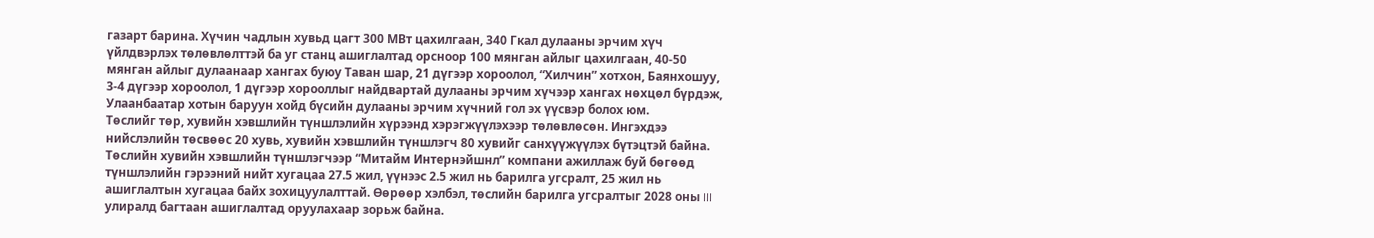газарт барина. Хүчин чадлын хувьд цагт 300 МВт цахилгаан, 340 Гкал дулааны эрчим хүч үйлдвэрлэх төлөвлөлттэй ба уг станц ашиглалтад орсноор 100 мянган айлыг цахилгаан, 40-50 мянган айлыг дулаанаар хангах буюу Таван шар, 21 дүгээр хороолол, “Хилчин” хотхон, Баянхошуу, 3-4 дүгээр хороолол, 1 дүгээр хорооллыг найдвартай дулааны эрчим хүчээр хангах нөхцөл бүрдэж, Улаанбаатар хотын баруун хойд бүсийн дулааны эрчим хүчний гол эх үүсвэр болох юм.
Төслийг төр, хувийн хэвшлийн түншлэлийн хүрээнд хэрэгжүүлэхээр төлөвлөсөн. Ингэхдээ нийслэлийн төсвөөс 20 хувь, хувийн хэвшлийн түншлэгч 80 хувийг санхүүжүүлэх бүтэцтэй байна. Төслийн хувийн хэвшлийн түншлэгчээр “Митайм Интернэйшнл” компани ажиллаж буй бөгөөд түншлэлийн гэрээний нийт хугацаа 27.5 жил, үүнээс 2.5 жил нь барилга угсралт, 25 жил нь ашиглалтын хугацаа байх зохицуулалттай. Өөрөөр хэлбэл, төслийн барилга угсралтыг 2028 оны III улиралд багтаан ашиглалтад оруулахаар зорьж байна.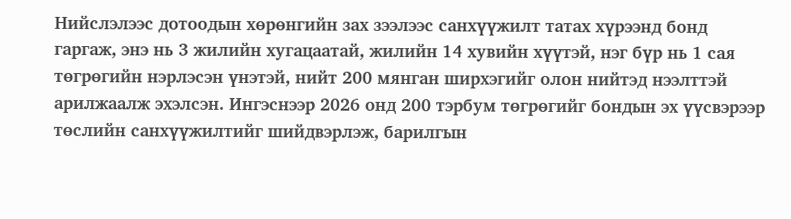Нийслэлээс дотоодын хөрөнгийн зах зээлээс санхүүжилт татах хүрээнд бонд гаргаж, энэ нь 3 жилийн хугацаатай, жилийн 14 хувийн хүүтэй, нэг бүр нь 1 сая төгрөгийн нэрлэсэн үнэтэй, нийт 200 мянган ширхэгийг олон нийтэд нээлттэй арилжаалж эхэлсэн. Ингэснээр 2026 онд 200 тэрбум төгрөгийг бондын эх үүсвэрээр төслийн санхүүжилтийг шийдвэрлэж, барилгын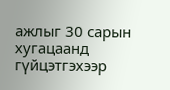ажлыг 30 сарын хугацаанд гүйцэтгэхээр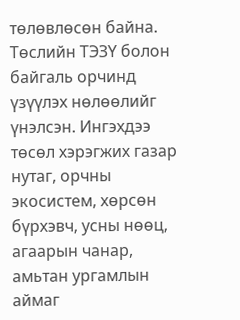төлөвлөсөн байна. Төслийн ТЭЗҮ болон байгаль орчинд үзүүлэх нөлөөлийг үнэлсэн. Ингэхдээ төсөл хэрэгжих газар нутаг, орчны экосистем, хөрсөн бүрхэвч, усны нөөц, агаарын чанар, амьтан ургамлын аймаг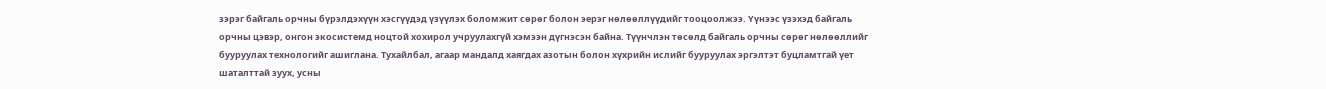зэрэг байгаль орчны бүрэлдэхүүн хэсгүүдэд үзүүлэх боломжит сөрөг болон эерэг нөлөөллүүдийг тооцоолжээ. Үүнээс үзэхэд байгаль орчны цэвэр, онгон экосистемд ноцтой хохирол учруулахгүй хэмээн дүгнэсэн байна. Түүнчлэн төсөлд байгаль орчны сөрөг нөлөөллийг бууруулах технологийг ашиглана. Тухайлбал, агаар мандалд хаягдах азотын болон хүхрийн ислийг бууруулах эргэлтэт буцламтгай үет шаталттай зуух, усны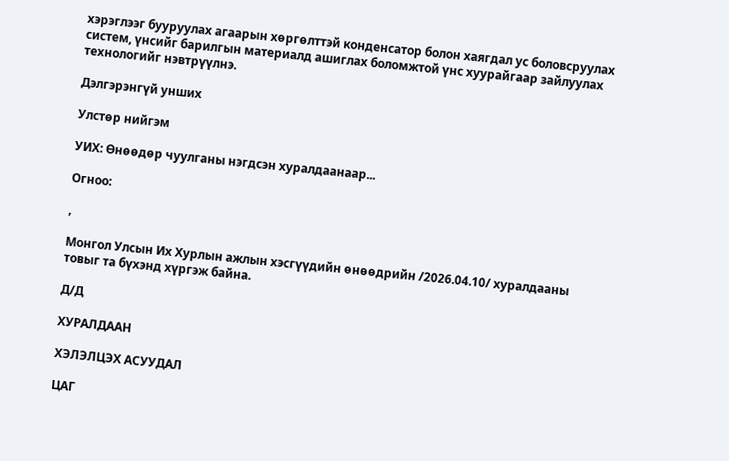хэрэглээг бууруулах агаарын хөргөлттэй конденсатор болон хаягдал ус боловсруулах систем, үнсийг барилгын материалд ашиглах боломжтой үнс хуурайгаар зайлуулах технологийг нэвтрүүлнэ.

Дэлгэрэнгүй унших

Улстөр нийгэм

УИХ: Өнөөдөр чуулганы нэгдсэн хуралдаанаар...

Огноо:

,

Монгол Улсын Их Хурлын ажлын хэсгүүдийн өнөөдрийн /2026.04.10/ хуралдааны товыг та бүхэнд хүргэж байна.

Д/Д

ХУРАЛДААН

ХЭЛЭЛЦЭХ АСУУДАЛ

ЦАГ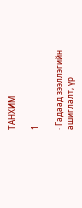ТАНХИМ

1

· Гадаад зээллэгийн ашиглалт, үр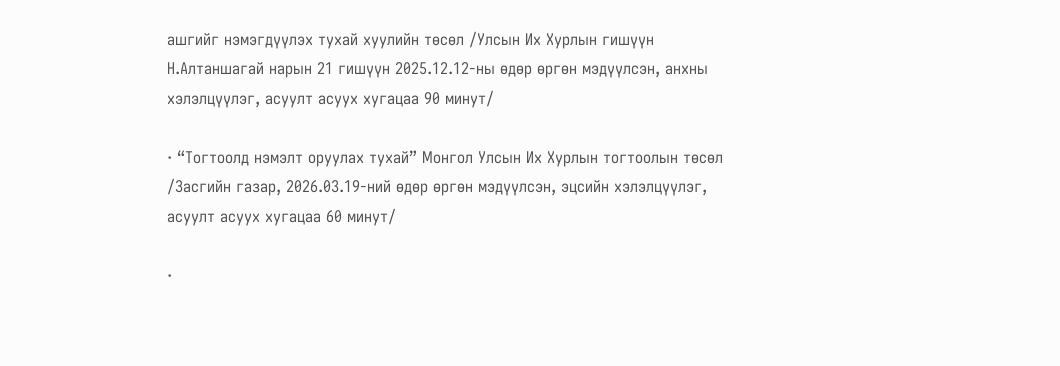ашгийг нэмэгдүүлэх тухай хуулийн төсөл /Улсын Их Хурлын гишүүн Н.Алтаншагай нарын 21 гишүүн 2025.12.12-ны өдөр өргөн мэдүүлсэн, анхны хэлэлцүүлэг, асуулт асуух хугацаа 90 минут/

· “Тогтоолд нэмэлт оруулах тухай” Монгол Улсын Их Хурлын тогтоолын төсөл /Засгийн газар, 2026.03.19-ний өдөр өргөн мэдүүлсэн, эцсийн хэлэлцүүлэг, асуулт асуух хугацаа 60 минут/

·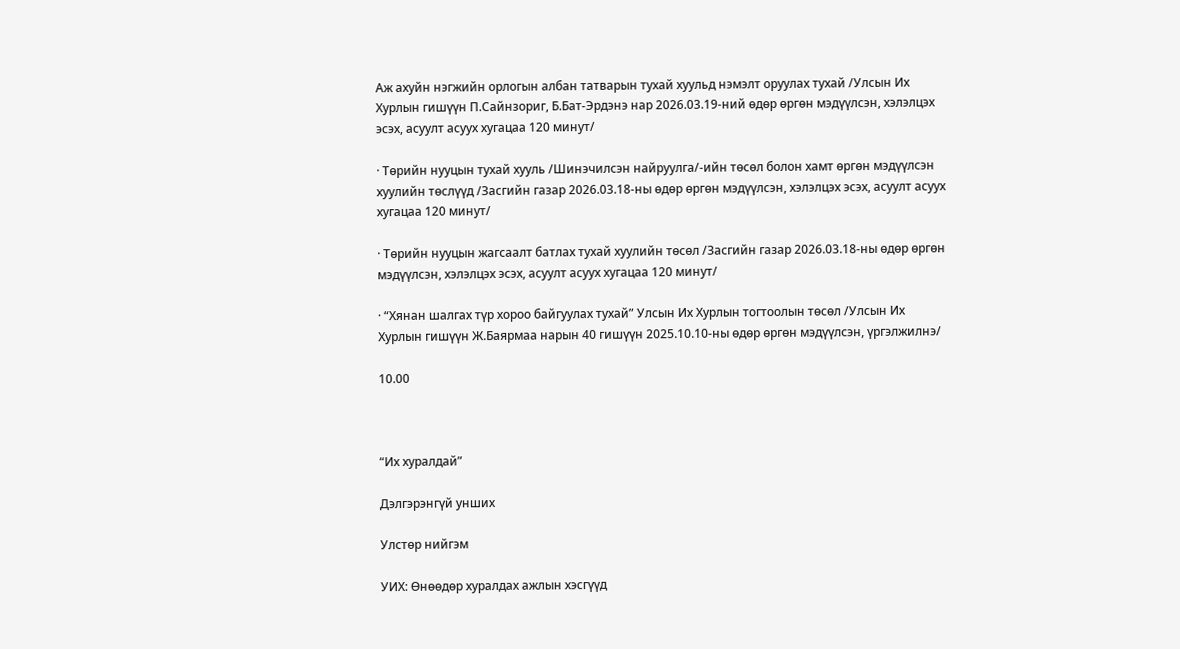Аж ахуйн нэгжийн орлогын албан татварын тухай хуульд нэмэлт оруулах тухай /Улсын Их Хурлын гишүүн П.Сайнзориг, Б.Бат-Эрдэнэ нар 2026.03.19-ний өдөр өргөн мэдүүлсэн, хэлэлцэх эсэх, асуулт асуух хугацаа 120 минут/

· Төрийн нууцын тухай хууль /Шинэчилсэн найруулга/-ийн төсөл болон хамт өргөн мэдүүлсэн хуулийн төслүүд /Засгийн газар 2026.03.18-ны өдөр өргөн мэдүүлсэн, хэлэлцэх эсэх, асуулт асуух хугацаа 120 минут/

· Төрийн нууцын жагсаалт батлах тухай хуулийн төсөл /Засгийн газар 2026.03.18-ны өдөр өргөн мэдүүлсэн, хэлэлцэх эсэх, асуулт асуух хугацаа 120 минут/

· “Хянан шалгах түр хороо байгуулах тухай” Улсын Их Хурлын тогтоолын төсөл /Улсын Их Хурлын гишүүн Ж.Баярмаа нарын 40 гишүүн 2025.10.10-ны өдөр өргөн мэдүүлсэн, үргэлжилнэ/

10.00



“Их хуралдай”

Дэлгэрэнгүй унших

Улстөр нийгэм

УИХ: Өнөөдөр хуралдах ажлын хэсгүүд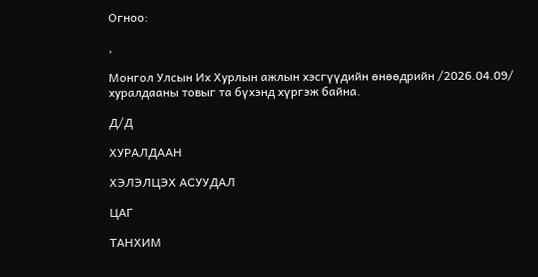Огноо:

,

Монгол Улсын Их Хурлын ажлын хэсгүүдийн өнөөдрийн /2026.04.09/ хуралдааны товыг та бүхэнд хүргэж байна.

Д/Д

ХУРАЛДААН

ХЭЛЭЛЦЭХ АСУУДАЛ

ЦАГ

ТАНХИМ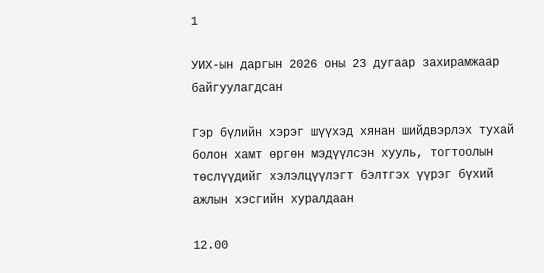1

УИХ-ын даргын 2026 оны 23 дугаар захирамжаар байгуулагдсан

Гэр бүлийн хэрэг шүүхэд хянан шийдвэрлэх тухай болон хамт өргөн мэдүүлсэн хууль, тогтоолын төслүүдийг хэлэлцүүлэгт бэлтгэх үүрэг бүхий ажлын хэсгийн хуралдаан

12.00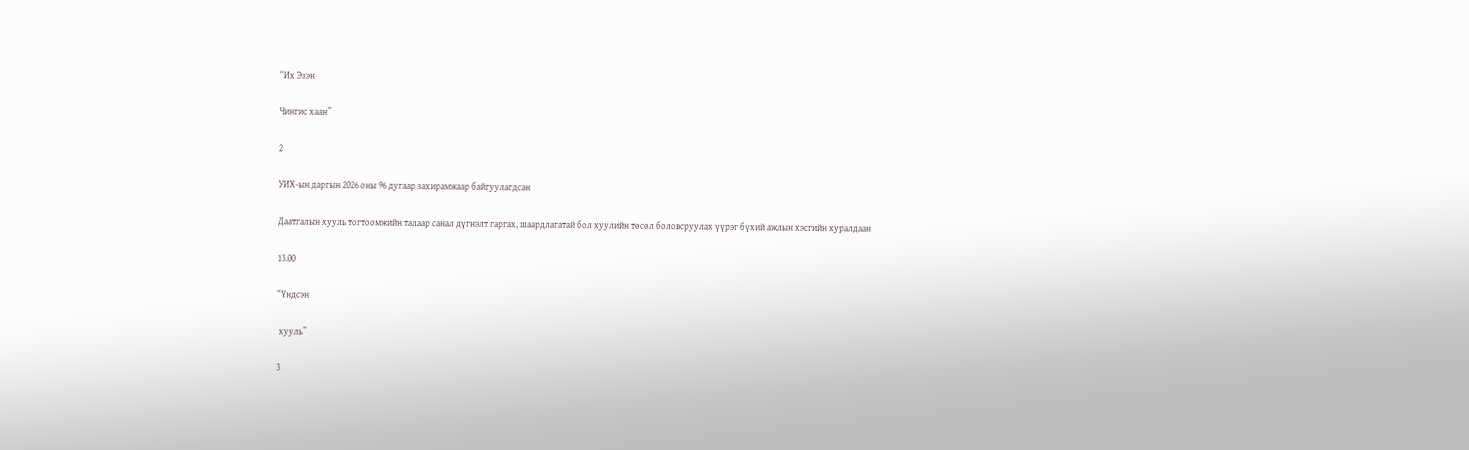“Их Эзэн

Чингис хаан”

2

УИХ-ын даргын 2026 оны 96 дугаар захирамжаар байгуулагдсан

Даатгалын хууль тогтоомжийн талаар санал дүгнэлт гаргах, шаардлагатай бол хуулийн төсөл боловсруулах үүрэг бүхий ажлын хэсгийн хуралдаан

13.00

“Үндсэн

 хууль”

3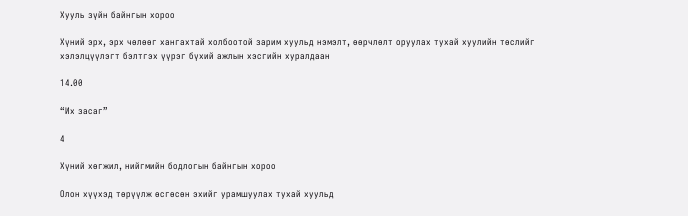Хууль зүйн байнгын хороо

Хүний эрх, эрх чөлөөг хангахтай холбоотой зарим хуульд нэмэлт, өөрчлөлт оруулах тухай хуулийн төслийг хэлэлцүүлэгт бэлтгэх үүрэг бүхий ажлын хэсгийн хуралдаан

14.00

“Их засаг”

4

Хүний хөгжил, нийгмийн бодлогын байнгын хороо

Олон хүүхэд төрүүлж өсгөсөн эхийг урамшуулах тухай хуульд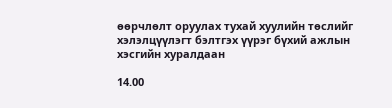өөрчлөлт оруулах тухай хуулийн төслийг хэлэлцүүлэгт бэлтгэх үүрэг бүхий ажлын хэсгийн хуралдаан

14.00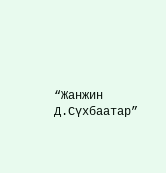“Жанжин Д.Сүхбаатар”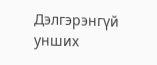Дэлгэрэнгүй унших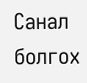Санал болгох